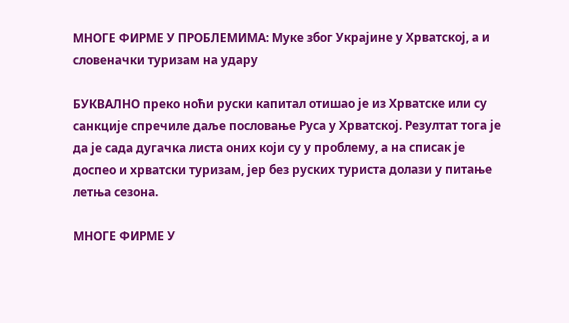МНОГЕ ФИРМЕ У ПРОБЛЕМИМА: Муке због Украјине у Хрватској, а и словеначки туризам на удару

БУКВАЛНО преко ноћи руски капитал отишао је из Хрватске или су санкције спречиле даље пословање Руса у Хрватској. Резултат тога је да је сада дугачка листа оних који су у проблему, а на списак је доспео и хрватски туризам, јер без руских туриста долази у питање летња сезона.

МНОГЕ ФИРМЕ У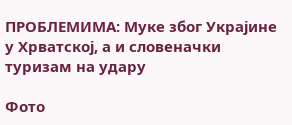ПРОБЛЕМИМА: Муке због Украјине у Хрватској, а и словеначки туризам на удару

Фото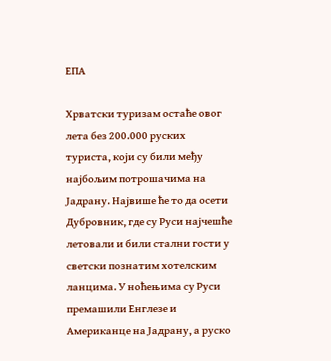ЕПА

Хрватски туризам остаће овог лета без 200.000 руских туриста, који су били међу најбољим потрошачима на Јадрану. Највише ће то да осети Дубровник, где су Руси најчешће летовали и били стални гости у светски познатим хотелским ланцима. У ноћењима су Руси премашили Енглезе и Американце на Јадрану, а руско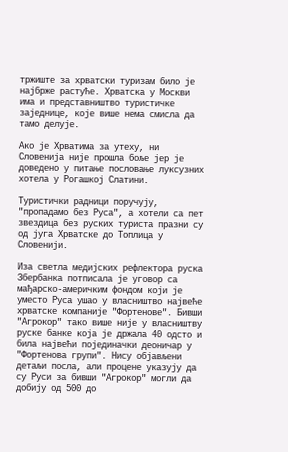тржиште за хрватски туризам било је најбрже растуће. Хрватска у Москви има и представништво туристичке заједнице, које више нема смисла да тамо делује.

Ако је Хрватима за утеху, ни Словенија није прошла боље јер је доведено у питање пословање луксузних хотела у Рогашкој Слатини.

Туристички радници поручују, "пропадамо без Руса", а хотели са пет звездица без руских туриста празни су од југа Хрватске до Топлица у Словенији.

Иза светла медијских рефлектора руска Збербанка потписала је уговор са мађарско-америчким фондом који је уместо Руса ушао у власништво највеће хрватске компаније "Фортенове". Бивши "Агрокор" тако више није у власништву руске банке која је држала 40 одсто и била највећи појединачки деоничар у "Фортенова групи". Нису објављени детаљи посла, али процене указују да су Руси за бивши "Агрокор" могли да добију од 500 до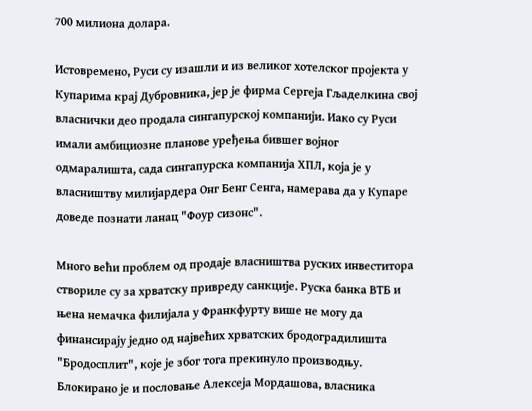700 милиона долара.

Истовремено, Руси су изашли и из великог хотелског пројекта у Купарима крај Дубровника, јер је фирма Сергеја Гљаделкина свој власнички део продала сингапурској компанији. Иако су Руси имали амбициозне планове уређења бившег војног одмаралишта, сада сингапурска компанија ХПЛ, која је у власништву милијардера Онг Бенг Сенга, намерава да у Купаре доведе познати ланац "Фоур сизонс".

Много већи проблем од продаје власништва руских инвеститора створиле су за хрватску привреду санкције. Руска банка ВТБ и њена немачка филијала у Франкфурту више не могу да финансирају једно од највећих хрватских бродоградилишта "Бродосплит", које је због тога прекинуло производњу. Блокирано је и пословање Алексеја Мордашова, власника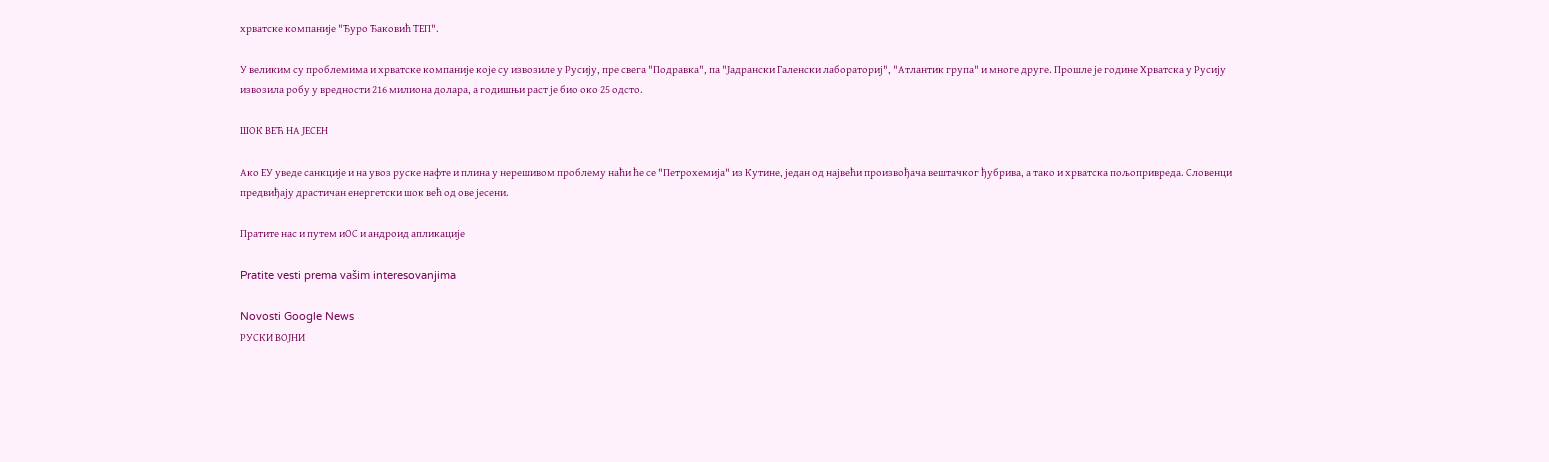хрватске компаније "Ђуро Ђаковић ТЕП".

У великим су проблемима и хрватске компаније које су извозиле у Русију, пре свега "Подравка", па "Јадрански Галенски лабораториј", "Атлантик група" и многе друге. Прошле је године Хрватска у Русију извозила робу у вредности 216 милиона долара, а годишњи раст је био око 25 одсто.

ШОК ВЕЋ НА ЈЕСЕН

Ако ЕУ уведе санкције и на увоз руске нафте и плина у нерешивом проблему наћи ће се "Петрохемија" из Кутине, један од највећи произвођача вештачког ђубрива, а тако и хрватска пољопривреда. Словенци предвиђају драстичан енергетски шок већ од ове јесени.

Пратите нас и путем иОС и андроид апликације

Pratite vesti prema vašim interesovanjima

Novosti Google News
РУСКИ ВОЈНИ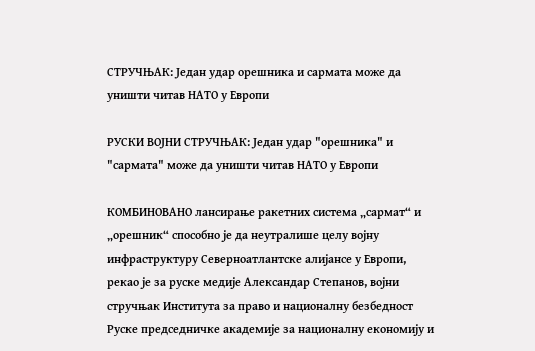СТРУЧЊАК: Један удар орешника и сармата може да уништи читав НАТО у Европи

РУСКИ ВОЈНИ СТРУЧЊАК: Један удар "орешника" и "сармата" може да уништи читав НАТО у Европи

КОМБИНОВАНО лансирање ракетних система „сармат“ и „орешник“ способно је да неутралише целу војну инфраструктуру Северноатлантске алијансе у Европи, рекао је за руске медије Александар Степанов, војни стручњак Института за право и националну безбедност Руске председничке академије за националну економију и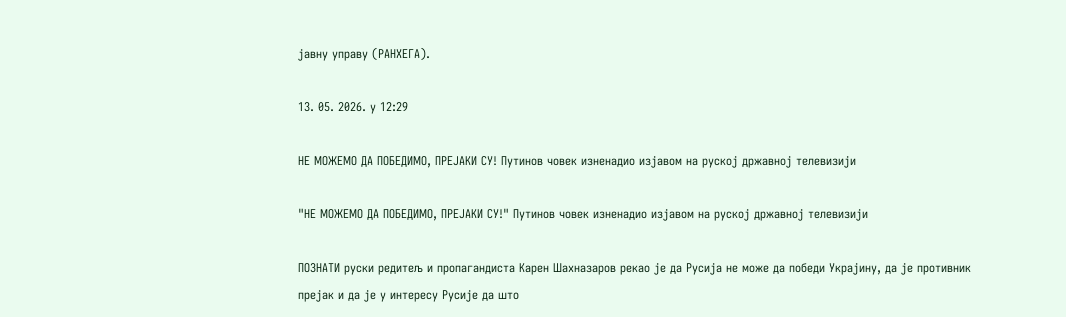јавну управу (РАНХЕГА).

13. 05. 2026. у 12:29

НЕ МОЖЕМО ДА ПОБЕДИМО, ПРЕЈАКИ СУ! Путинов човек изненадио изјавом на руској државној телевизији

"НЕ МОЖЕМО ДА ПОБЕДИМО, ПРЕЈАКИ СУ!" Путинов човек изненадио изјавом на руској државној телевизији

ПОЗНАТИ руски редитељ и пропагандиста Карен Шахназаров рекао је да Русија не може да победи Украјину, да је противник прејак и да је у интересу Русије да што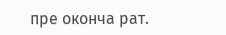пре оконча рат.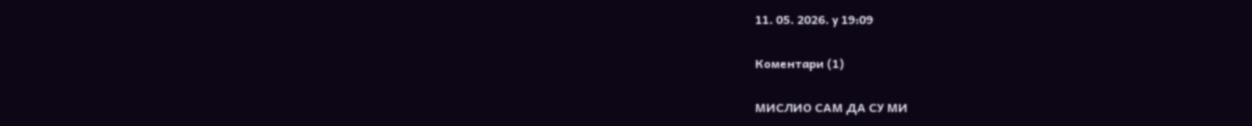11. 05. 2026. у 19:09

Коментари (1)

МИСЛИО САМ ДА СУ МИ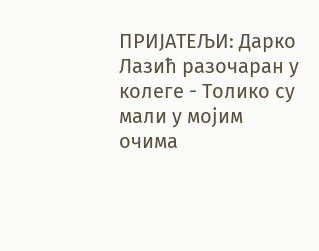ПРИЈАТЕЉИ: Дарко Лазић разочаран у колеге - Толико су мали у мојим очима